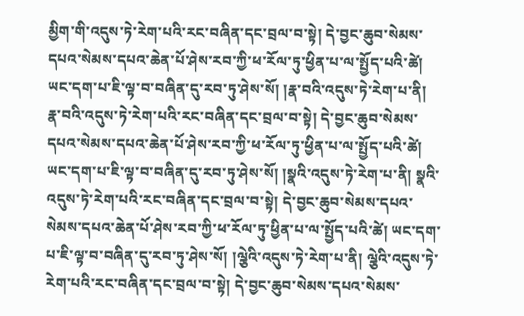མྱིག་གི་འདུས་ཏེ་རེག་པའི་རང་བཞིན་དང་བྲལ་བ་སྟེ། དེ་བྱང་ཆུབ་སེམས་དཔའ་སེམས་དཔའ་ཆེན་པོ་ཤེས་རབ་ཀྱི་ཕ་རོལ་ཏུ་ཕྱིན་པ་ལ་སྤྱོད་པའི་ཚེ། ཡང་དག་པ་ཇི་ལྟ་བ་བཞིན་དུ་རབ་ཏུ་ཤེས་སོ། །རྣ་བའི་འདུས་ཏེ་རེག་པ་ནི། རྣ་བའི་འདུས་ཏེ་རེག་པའི་རང་བཞིན་དང་བྲལ་བ་སྟེ། དེ་བྱང་ཆུབ་སེམས་དཔའ་སེམས་དཔའ་ཆེན་པོ་ཤེས་རབ་ཀྱི་ཕ་རོལ་ཏུ་ཕྱིན་པ་ལ་སྤྱོད་པའི་ཚེ། ཡང་དག་པ་ཇི་ལྟ་བ་བཞིན་དུ་རབ་ཏུ་ཤེས་སོ། །སྣའི་འདུས་ཏེ་རེག་པ་ནི། སྣའི་འདུས་ཏེ་རེག་པའི་རང་བཞིན་དང་བྲལ་བ་སྟེ། དེ་བྱང་ཆུབ་སེམས་དཔའ་སེམས་དཔའ་ཆེན་པོ་ཤེས་རབ་ཀྱི་ཕ་རོལ་ཏུ་ཕྱིན་པ་ལ་སྤྱོད་པའི་ཚེ། ཡང་དག་པ་ཇི་ལྟ་བ་བཞིན་དུ་རབ་ཏུ་ཤེས་སོ། །ལྕེའི་འདུས་ཏེ་རེག་པ་ནི། ལྕེའི་འདུས་ཏེ་རེག་པའི་རང་བཞིན་དང་བྲལ་བ་སྟེ། དེ་བྱང་ཆུབ་སེམས་དཔའ་སེམས་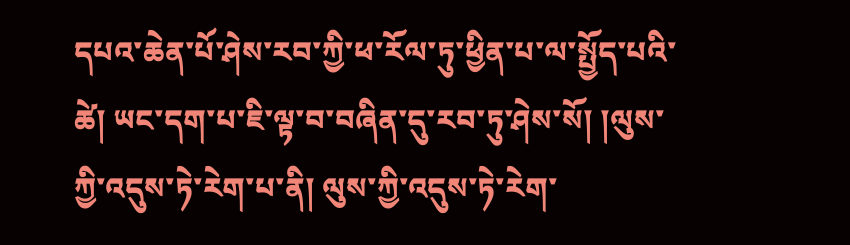དཔའ་ཆེན་པོ་ཤེས་རབ་ཀྱི་ཕ་རོལ་ཏུ་ཕྱིན་པ་ལ་སྤྱོད་པའི་ཚེ། ཡང་དག་པ་ཇི་ལྟ་བ་བཞིན་དུ་རབ་ཏུ་ཤེས་སོ། །ལུས་ཀྱི་འདུས་ཏེ་རེག་པ་ནི། ལུས་ཀྱི་འདུས་ཏེ་རེག་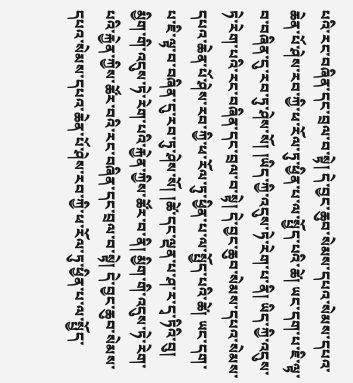པའི་རང་བཞིན་དང་བྲལ་བ་སྟེ། དེ་བྱང་ཆུབ་སེམས་དཔའ་སེམས་དཔའ་ཆེན་པོ་ཤེས་རབ་ཀྱི་ཕ་རོལ་ཏུ་ཕྱིན་པ་ལ་སྤྱོད་པའི་ཚེ། ཡང་དག་པ་ཇི་ལྟ་བ་བཞིན་དུ་རབ་ཏུ་ཤེས་སོ། །ཡིད་ཀྱི་འདུས་ཏེ་རེག་པ་ནི། ཡིད་ཀྱི་འདུས་ཏེ་རེག་པའི་རང་བཞིན་དང་བྲལ་བ་སྟེ། དེ་བྱང་ཆུབ་སེམས་དཔའ་སེམས་དཔའ་ཆེན་པོ་ཤེས་རབ་ཀྱི་ཕ་རོལ་ཏུ་ཕྱིན་པ་ལ་སྤྱོད་པའི་ཚེ། ཡང་དག་པ་ཇི་ལྟ་བ་བཞིན་དུ་རབ་ཏུ་ཤེས་སོ། །ཚེ་དང་ལྡན་པ་ཤ་ར་དྭ་ཏིའི་བུ། མྱིག་གི་འདུས་ཏེ་རེག་པའི་རྐྱེན་ཀྱིས་ཚོར་བ་ནི། མྱིག་གི་འདུས་ཏེ་རེག་པའི་རྐྱེན་ཀྱིས་ཚོར་བའི་རང་བཞིན་དང་བྲལ་བ་སྟེ། དེ་བྱང་ཆུབ་སེམས་དཔའ་སེམས་དཔའ་ཆེན་པོ་ཤེས་རབ་ཀྱི་ཕ་རོལ་ཏུ་ཕྱིན་པ་ལ་སྤྱོད་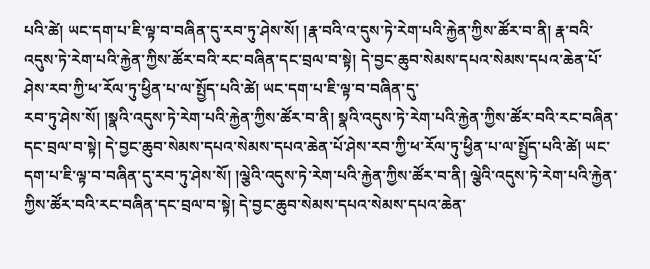པའི་ཚེ། ཡང་དག་པ་ཇི་ལྟ་བ་བཞིན་དུ་རབ་ཏུ་ཤེས་སོ། །རྣ་བའི་འ་དུས་ཏེ་རེག་པའི་རྐྱེན་ཀྱིས་ཚོར་བ་ནི། རྣ་བའི་འདུས་ཏེ་རེག་པའི་རྐྱེན་ཀྱིས་ཚོར་བའི་རང་བཞིན་དང་བྲལ་བ་སྟེ། དེ་བྱང་ཆུབ་སེམས་དཔའ་སེམས་དཔའ་ཆེན་པོ་ཤེས་རབ་ཀྱི་ཕ་རོལ་ཏུ་ཕྱིན་པ་ལ་སྤྱོད་པའི་ཚེ། ཡང་དག་པ་ཇི་ལྟ་བ་བཞིན་དུ་
རབ་ཏུ་ཤེས་སོ། །སྣའི་འདུས་ཏེ་རེག་པའི་རྐྱེན་ཀྱིས་ཚོར་བ་ནི། སྣའི་འདུས་ཏེ་རེག་པའི་རྐྱེན་ཀྱིས་ཚོར་བའི་རང་བཞིན་དང་བྲལ་བ་སྟེ། དེ་བྱང་ཆུབ་སེམས་དཔའ་སེམས་དཔའ་ཆེན་པོ་ཤེས་རབ་ཀྱི་ཕ་རོལ་ཏུ་ཕྱིན་པ་ལ་སྤྱོད་པའི་ཚེ། ཡང་དག་པ་ཇི་ལྟ་བ་བཞིན་དུ་རབ་ཏུ་ཤེས་སོ། །ལྕེའི་འདུས་ཏེ་རེག་པའི་རྐྱེན་ཀྱིས་ཚོར་བ་ནི། ལྕེའི་འདུས་ཏེ་རེག་པའི་རྐྱེན་ཀྱིས་ཚོར་བའི་རང་བཞིན་དང་བྲལ་བ་སྟེ། དེ་བྱང་ཆུབ་སེམས་དཔའ་སེམས་དཔའ་ཆེན་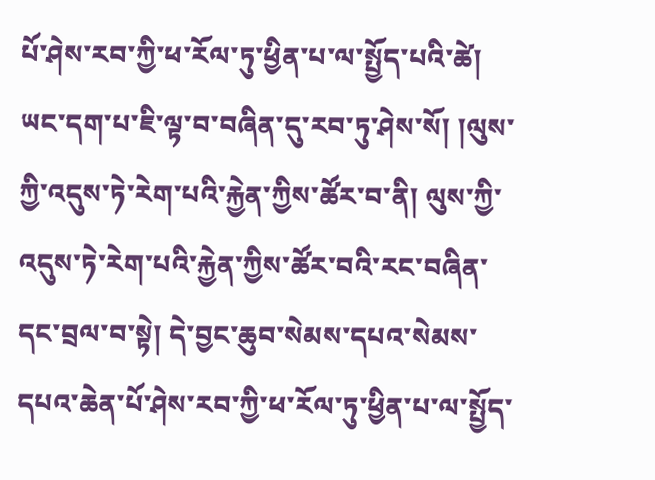པོ་ཤེས་རབ་ཀྱི་ཕ་རོལ་ཏུ་ཕྱིན་པ་ལ་སྤྱོད་པའི་ཚེ། ཡང་དག་པ་ཇི་ལྟ་བ་བཞིན་དུ་རབ་ཏུ་ཤེས་སོ། །ལུས་ཀྱི་འདུས་ཏེ་རེག་པའི་རྐྱེན་ཀྱིས་ཚོར་བ་ནི། ལུས་ཀྱི་འདུས་ཏེ་རེག་པའི་རྐྱེན་ཀྱིས་ཚོར་བའི་རང་བཞིན་དང་བྲལ་བ་སྟེ། དེ་བྱང་ཆུབ་སེམས་དཔའ་སེམས་དཔའ་ཆེན་པོ་ཤེས་རབ་ཀྱི་ཕ་རོལ་ཏུ་ཕྱིན་པ་ལ་སྤྱོད་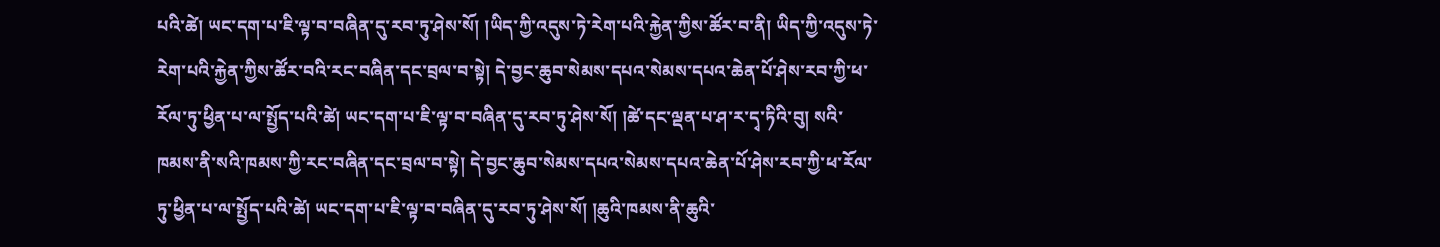པའི་ཚེ། ཡང་དག་པ་ཇི་ལྟ་བ་བཞིན་དུ་རབ་ཏུ་ཤེས་སོ། །ཡིད་ཀྱི་འདུས་ཏེ་རེག་པའི་རྐྱེན་ཀྱིས་ཚོར་བ་ནི། ཡིད་ཀྱི་འདུས་ཏེ་རེག་པའི་རྐྱེན་ཀྱིས་ཚོར་བའི་རང་བཞིན་དང་བྲལ་བ་སྟེ། དེ་བྱང་ཆུབ་སེམས་དཔའ་སེམས་དཔའ་ཆེན་པོ་ཤེས་རབ་ཀྱི་ཕ་རོལ་ཏུ་ཕྱིན་པ་ལ་སྤྱོད་པའི་ཚེ། ཡང་དག་པ་ཇི་ལྟ་བ་བཞིན་དུ་རབ་ཏུ་ཤེས་སོ། །ཚེ་དང་ལྡན་པ་ཤ་ར་དྭ་ཏིའི་བུ། སའི་ཁམས་ནི་སའི་ཁམས་ཀྱི་རང་བཞིན་དང་བྲལ་བ་སྟེ། དེ་བྱང་ཆུབ་སེམས་དཔའ་སེམས་དཔའ་ཆེན་པོ་ཤེས་རབ་ཀྱི་ཕ་རོལ་ཏུ་ཕྱིན་པ་ལ་སྤྱོད་པའི་ཚེ། ཡང་དག་པ་ཇི་ལྟ་བ་བཞིན་དུ་རབ་ཏུ་ཤེས་སོ། །ཆུའི་ཁམས་ནི་ཆུའི་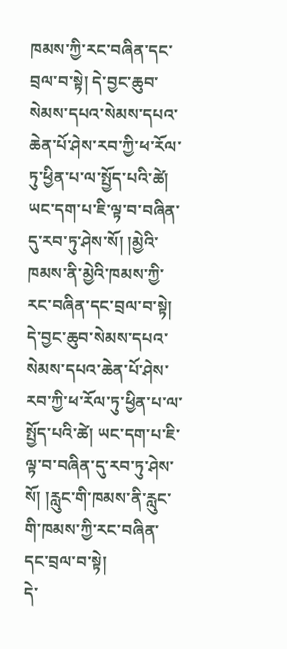ཁམས་ཀྱི་རང་བཞིན་དང་བྲལ་བ་སྟེ། དེ་བྱང་ཆུབ་སེམས་དཔའ་སེམས་དཔའ་ཆེན་པོ་ཤེས་རབ་ཀྱི་ཕ་རོལ་ཏུ་ཕྱིན་པ་ལ་སྤྱོད་པའི་ཚེ། ཡང་དག་པ་ཇི་ལྟ་བ་བཞིན་དུ་རབ་ཏུ་ཤེས་སོ། །མྱེའི་ཁམས་ནི་མྱེའི་ཁམས་ཀྱི་རང་བཞིན་དང་བྲལ་བ་སྟེ། དེ་བྱང་ཆུབ་སེམས་དཔའ་སེམས་དཔའ་ཆེན་པོ་ཤེས་རབ་ཀྱི་ཕ་རོལ་ཏུ་ཕྱིན་པ་ལ་སྤྱོད་པའི་ཚེ། ཡང་དག་པ་ཇི་ལྟ་བ་བཞིན་དུ་རབ་ཏུ་ཤེས་སོ། །རླུང་གི་ཁམས་ནི་རླུང་གི་ཁམས་ཀྱི་རང་བཞིན་དང་བྲལ་བ་སྟེ།
དེ་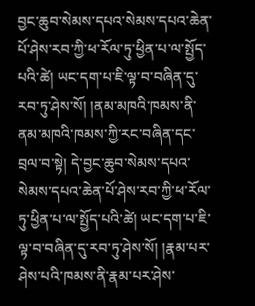བྱང་ཆུབ་སེམས་དཔའ་སེམས་དཔའ་ཆེན་པོ་ཤེས་རབ་ཀྱི་ཕ་རོལ་ཏུ་ཕྱིན་པ་ལ་སྤྱོད་པའི་ཚེ། ཡང་དག་པ་ཇི་ལྟ་བ་བཞིན་དུ་རབ་ཏུ་ཤེས་སོ། །ནམ་མཁའི་ཁམས་ནི་ནམ་མཁའི་ཁམས་ཀྱི་རང་བཞིན་དང་བྲལ་བ་སྟེ། དེ་བྱང་ཆུབ་སེམས་དཔའ་སེམས་དཔའ་ཆེན་པོ་ཤེས་རབ་ཀྱི་ཕ་རོལ་ཏུ་ཕྱིན་པ་ལ་སྤྱོད་པའི་ཚེ། ཡང་དག་པ་ཇི་ལྟ་བ་བཞིན་དུ་རབ་ཏུ་ཤེས་སོ། །རྣམ་པར་ཤེས་པའི་ཁམས་ནི་རྣམ་པར་ཤེས་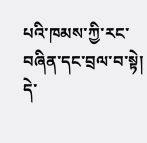པའི་ཁམས་ཀྱི་རང་བཞིན་དང་བྲལ་བ་སྟེ། དེ་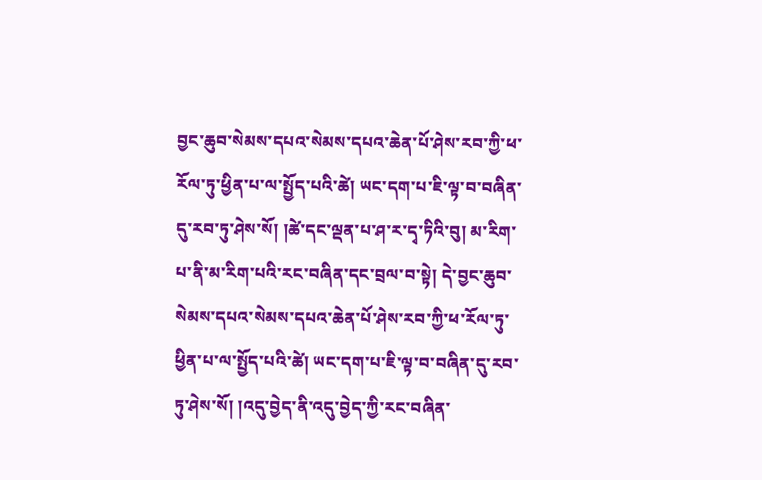བྱང་ཆུབ་སེམས་དཔའ་སེམས་དཔའ་ཆེན་པོ་ཤེས་རབ་ཀྱི་ཕ་རོལ་ཏུ་ཕྱིན་པ་ལ་སྤྱོད་པའི་ཚེ། ཡང་དག་པ་ཇི་ལྟ་བ་བཞིན་དུ་རབ་ཏུ་ཤེས་སོ། །ཚེ་དང་ལྡན་པ་ཤ་ར་དྭ་ཏིའི་བུ། མ་རིག་པ་ནི་མ་རིག་པའི་རང་བཞིན་དང་བྲལ་བ་སྟེ། དེ་བྱང་ཆུབ་སེམས་དཔའ་སེམས་དཔའ་ཆེན་པོ་ཤེས་རབ་ཀྱི་ཕ་རོལ་ཏུ་ཕྱིན་པ་ལ་སྤྱོད་པའི་ཚེ། ཡང་དག་པ་ཇི་ལྟ་བ་བཞིན་དུ་རབ་ཏུ་ཤེས་སོ། །འདུ་བྱེད་ནི་འདུ་བྱེད་ཀྱི་རང་བཞིན་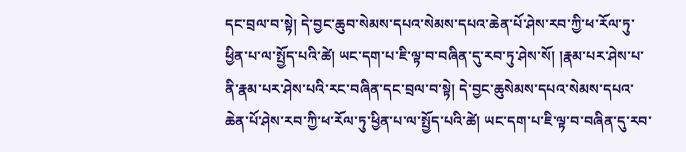དང་བྲལ་བ་སྟེ། དེ་བྱང་ཆུབ་སེམས་དཔའ་སེམས་དཔའ་ཆེན་པོ་ཤེས་རབ་ཀྱི་ཕ་རོལ་ཏུ་ཕྱིན་པ་ལ་སྤྱོད་པའི་ཚེ། ཡང་དག་པ་ཇི་ལྟ་བ་བཞིན་དུ་རབ་ཏུ་ཤེས་སོ། །རྣམ་པར་ཤེས་པ་ནི་རྣམ་པར་ཤེས་པའི་རང་བཞིན་དང་བྲལ་བ་སྟེ། དེ་བྱང་ཆུསེམས་དཔའ་སེམས་དཔའ་ཆེན་པོ་ཤེས་རབ་ཀྱི་ཕ་རོལ་ཏུ་ཕྱིན་པ་ལ་སྤྱོད་པའི་ཚེ། ཡང་དག་པ་ཇི་ལྟ་བ་བཞིན་དུ་རབ་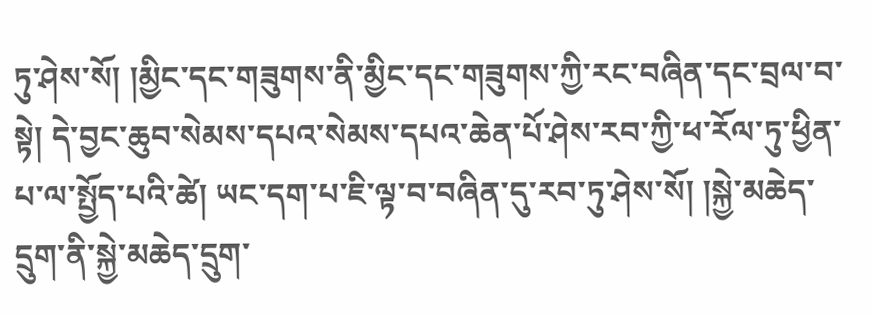ཏུ་ཤེས་སོ། །མྱིང་དང་གཟུགས་ནི་མྱིང་དང་གཟུགས་ཀྱི་རང་བཞིན་དང་བྲལ་བ་སྟེ། དེ་བྱང་ཆུབ་སེམས་དཔའ་སེམས་དཔའ་ཆེན་པོ་ཤེས་རབ་ཀྱི་ཕ་རོལ་ཏུ་ཕྱིན་པ་ལ་སྤྱོད་པའི་ཚེ། ཡང་དག་པ་ཇི་ལྟ་བ་བཞིན་དུ་རབ་ཏུ་ཤེས་སོ། །སྐྱེ་མཆེད་དྲུག་ནི་སྐྱེ་མཆེད་དྲུག་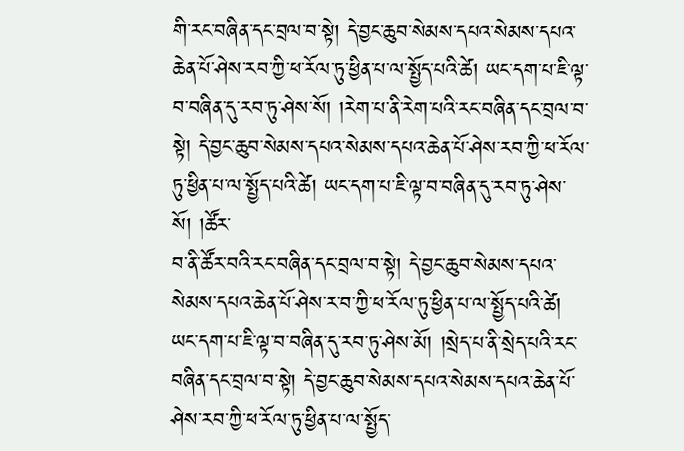གི་རང་བཞིན་དང་བྲལ་བ་སྟེ། དེ་བྱང་ཆུབ་སེམས་དཔའ་སེམས་དཔའ་ཆེན་པོ་ཤེས་རབ་ཀྱི་ཕ་རོལ་ཏུ་ཕྱིན་པ་ལ་སྤྱོད་པའི་ཚེ། ཡང་དག་པ་ཇི་ལྟ་བ་བཞིན་དུ་རབ་ཏུ་ཤེས་སོ། །རེག་པ་ནི་རེག་པའི་རང་བཞིན་དང་བྲལ་བ་སྟེ། དེ་བྱང་ཆུབ་སེམས་དཔའ་སེམས་དཔའ་ཆེན་པོ་ཤེས་རབ་ཀྱི་ཕ་རོལ་ཏུ་ཕྱིན་པ་ལ་སྤྱོད་པའི་ཚེ། ཡང་དག་པ་ཇི་ལྟ་བ་བཞིན་དུ་རབ་ཏུ་ཤེས་སོ། །ཚོར་
བ་ནི་ཚོར་བའི་རང་བཞིན་དང་བྲལ་བ་སྟེ། དེ་བྱང་ཆུབ་སེམས་དཔའ་སེམས་དཔའ་ཆེན་པོ་ཤེས་ར་བ་ཀྱི་ཕ་རོལ་ཏུ་ཕྱིན་པ་ལ་སྤྱོད་པའི་ཚེ། ཡང་དག་པ་ཇི་ལྟ་བ་བཞིན་དུ་རབ་ཏུ་ཤེས་མོ། །སྲེད་པ་ནི་སྲེད་པའི་རང་བཞིན་དང་བྲལ་བ་སྟེ། དེ་བྱང་ཆུབ་སེམས་དཔའ་སེམས་དཔའ་ཆེན་པོ་ཤེས་རབ་ཀྱི་ཕ་རོལ་ཏུ་ཕྱིན་པ་ལ་སྤྱོད་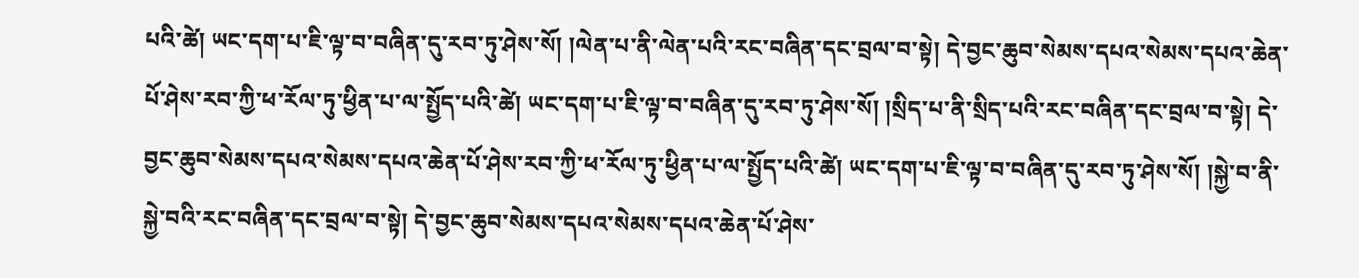པའི་ཚེ། ཡང་དག་པ་ཇི་ལྟ་བ་བཞིན་དུ་རབ་ཏུ་ཤེས་སོ། །ལེན་པ་ནི་ལེན་པའི་རང་བཞིན་དང་བྲལ་བ་སྟེ། དེ་བྱང་ཆུབ་སེམས་དཔའ་སེམས་དཔའ་ཆེན་པོ་ཤེས་རབ་ཀྱི་ཕ་རོལ་ཏུ་ཕྱིན་པ་ལ་སྤྱོད་པའི་ཚེ། ཡང་དག་པ་ཇི་ལྟ་བ་བཞིན་དུ་རབ་ཏུ་ཤེས་སོ། །སྲིད་པ་ནི་སྲིད་པའི་རང་བཞིན་དང་བྲལ་བ་སྟེ། དེ་བྱང་ཆུབ་སེམས་དཔའ་སེམས་དཔའ་ཆེན་པོ་ཤེས་རབ་ཀྱི་ཕ་རོལ་ཏུ་ཕྱིན་པ་ལ་སྤྱོད་པའི་ཚེ། ཡང་དག་པ་ཇི་ལྟ་བ་བཞིན་དུ་རབ་ཏུ་ཤེས་སོ། །སྐྱེ་བ་ནི་སྐྱེ་བའི་རང་བཞིན་དང་བྲལ་བ་སྟེ། དེ་བྱང་ཆུབ་སེམས་དཔའ་སེམས་དཔའ་ཆེན་པོ་ཤེས་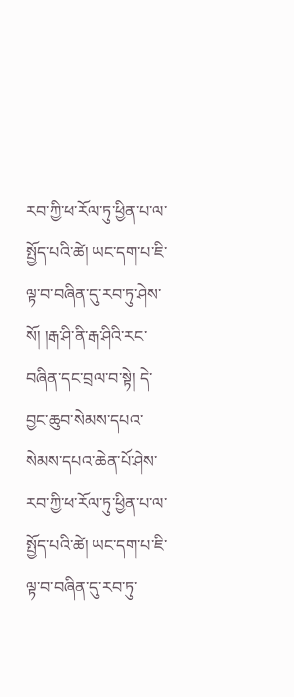རབ་ཀྱི་ཕ་རོལ་ཏུ་ཕྱིན་པ་ལ་སྤྱོད་པའི་ཚེ། ཡང་དག་པ་ཇི་ལྟ་བ་བཞིན་དུ་རབ་ཏུ་ཤེས་སོ། །རྒ་ཤི་ནི་རྒ་ཤིའི་རང་བཞིན་དང་བྲལ་བ་སྟེ། དེ་བྱང་ཆུབ་སེམས་དཔའ་སེམས་དཔའ་ཆེན་པོ་ཤེས་རབ་ཀྱི་ཕ་རོལ་ཏུ་ཕྱིན་པ་ལ་སྤྱོད་པའི་ཚེ། ཡང་དག་པ་ཇི་ལྟ་བ་བཞིན་དུ་རབ་ཏུ་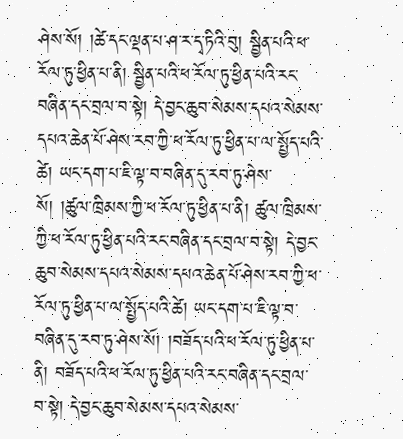ཤེས་སོ། །ཚེ་དང་ལྡན་པ་ཤ་ར་དྭ་ཏིའི་བུ། སྦྱིན་པའི་ཕ་རོལ་ཏུ་ཕྱིན་པ་ནི། སྦྱིན་པའི་ཕ་རོལ་ཏུ་ཕྱིན་པའི་རང་བཞིན་དང་བྲལ་བ་སྟེ། དེ་བྱང་ཆུབ་སེམས་དཔའ་སེམས་དཔའ་ཆེན་པོ་ཤེས་རབ་ཀྱི་ཕ་རོལ་ཏུ་ཕྱིན་པ་ལ་སྤྱོད་པའི་ཚེ། ཡང་དག་པ་ཇི་ལྟ་བ་བཞིན་དུ་རབ་ཏུ་ཤེས་སོ། །ཚུལ་ཁྲིམས་ཀྱི་ཕ་རོལ་ཏུ་ཕྱིན་པ་ནི། ཚུལ་ཁྲིམས་ཀྱི་ཕ་རོལ་ཏུ་ཕྱིན་པའི་རང་བཞིན་དང་བྲལ་བ་སྟེ། དེ་བྱང་ཆུབ་སེམས་དཔའ་སེམས་དཔའ་ཆེན་པོ་ཤེས་རབ་ཀྱི་ཕ་རོལ་ཏུ་ཕྱིན་པ་ལ་སྤྱོད་པའི་ཚེ། ཡང་དག་པ་ཇི་ལྟ་བ་བཞིན་དུ་རབ་ཏུ་ཤེས་སོ། །བཟོད་པའི་ཕ་རོལ་ཏུ་ཕྱིན་པ་ནི། བཟོད་པའི་ཕ་རོལ་ཏུ་ཕྱིན་པའི་རང་བཞིན་དང་བྲལ་བ་སྟེ། དེ་བྱང་ཆུབ་སེམས་དཔའ་སེམས་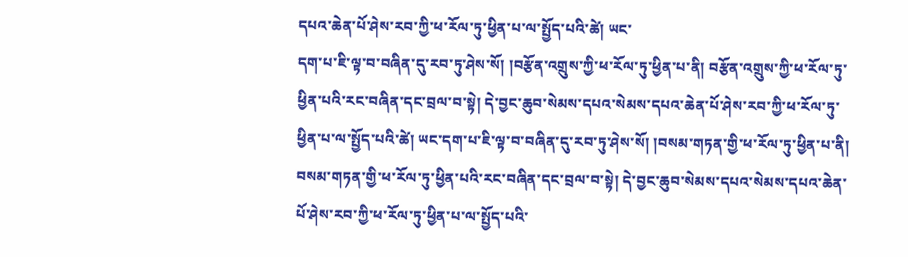དཔའ་ཆེན་པོ་ཤེས་རབ་ཀྱི་ཕ་རོལ་ཏུ་ཕྱིན་པ་ལ་སྤྱོད་པའི་ཚེ། ཡང་
དག་པ་ཇི་ལྟ་བ་བཞིན་དུ་རབ་ཏུ་ཤེས་སོ། །བརྩོན་འགྲུས་ཀྱི་ཕ་རོལ་ཏུ་ཕྱིན་པ་ནི། བརྩོན་འགྲུས་ཀྱི་ཕ་རོལ་ཏུ་ཕྱིན་པའི་རང་བཞིན་དང་བྲལ་བ་སྟེ། དེ་བྱང་ཆུབ་སེམས་དཔའ་སེམས་དཔའ་ཆེན་པོ་ཤེས་རབ་ཀྱི་ཕ་རོལ་ཏུ་ཕྱིན་པ་ལ་སྤྱོད་པའི་ཚེ། ཡང་དག་པ་ཇི་ལྟ་བ་བཞིན་དུ་རབ་ཏུ་ཤེས་སོ། །བསམ་གཏན་གྱི་ཕ་རོལ་ཏུ་ཕྱིན་པ་ནི། བསམ་གཏན་གྱི་ཕ་རོལ་ཏུ་ཕྱིན་པའི་རང་བཞིན་དང་བྲལ་བ་སྟེ། དེ་བྱང་ཆུབ་སེམས་དཔའ་སེམས་དཔའ་ཆེན་པོ་ཤེས་རབ་ཀྱི་ཕ་རོལ་ཏུ་ཕྱིན་པ་ལ་སྤྱོད་པའི་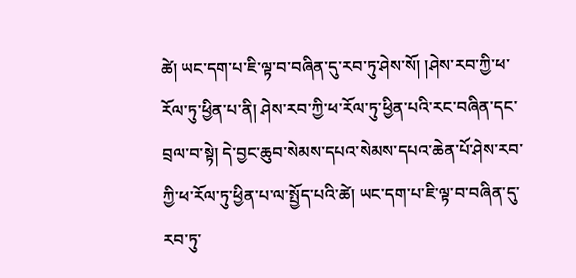ཚེ། ཡང་དག་པ་ཇི་ལྟ་བ་བཞིན་དུ་རབ་ཏུ་ཤེས་སོ། །ཤེས་རབ་ཀྱི་ཕ་རོལ་ཏུ་ཕྱིན་པ་ནི། ཤེས་རབ་ཀྱི་ཕ་རོལ་ཏུ་ཕྱིན་པའི་རང་བཞིན་དང་བྲལ་བ་སྟེ། དེ་བྱང་ཆུབ་སེམས་དཔའ་སེམས་དཔའ་ཆེན་པོ་ཤེས་རབ་ཀྱི་ཕ་རོལ་ཏུ་ཕྱིན་པ་ལ་སྤྱོད་པའི་ཚེ། ཡང་དག་པ་ཇི་ལྟ་བ་བཞིན་དུ་རབ་ཏུ་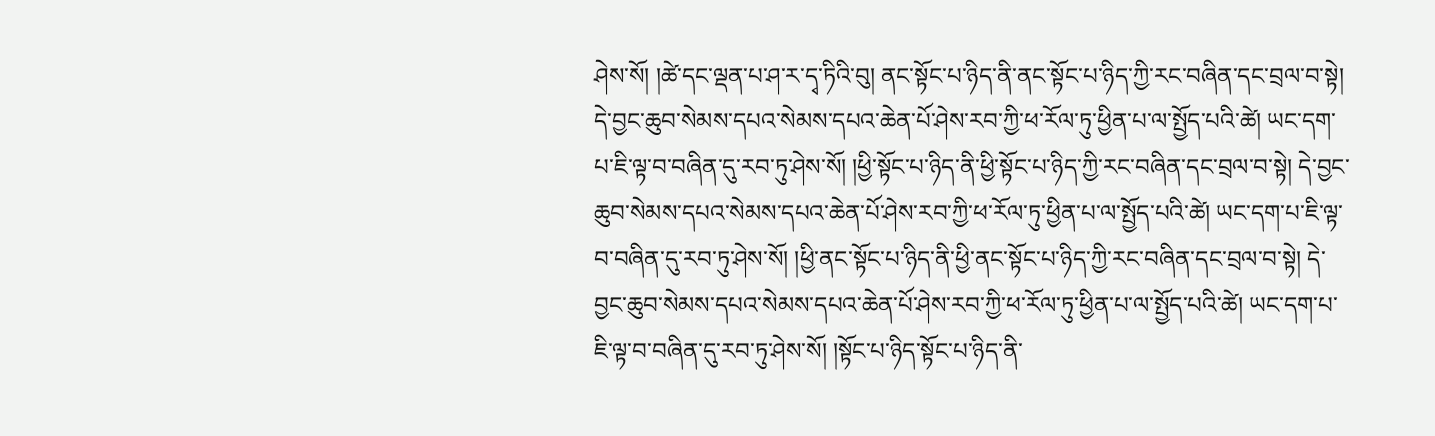ཤེས་སོ། །ཚེ་དང་ལྡན་པ་ཤ་ར་དྭ་ཏིའི་བུ། ནང་སྟོང་པ་ཉིད་ནི་ནང་སྟོང་པ་ཉིད་ཀྱི་རང་བཞིན་དང་བྲལ་བ་སྟེ། དེ་བྱང་ཆུབ་སེམས་དཔའ་སེམས་དཔའ་ཆེན་པོ་ཤེས་རབ་ཀྱི་ཕ་རོལ་ཏུ་ཕྱིན་པ་ལ་སྤྱོད་པའི་ཚེ། ཡང་དག་པ་ཇི་ལྟ་བ་བཞིན་དུ་རབ་ཏུ་ཤེས་སོ། །ཕྱི་སྟོང་པ་ཉིད་ནི་ཕྱི་སྟོང་པ་ཉིད་ཀྱི་རང་བཞིན་དང་བྲལ་བ་སྟེ། དེ་བྱང་ཆུབ་སེམས་དཔའ་སེམས་དཔའ་ཆེན་པོ་ཤེས་རབ་ཀྱི་ཕ་རོལ་ཏུ་ཕྱིན་པ་ལ་སྤྱོད་པའི་ཚེ། ཡང་དག་པ་ཇི་ལྟ་བ་བཞིན་དུ་རབ་ཏུ་ཤེས་སོ། །ཕྱི་ནང་སྟོང་པ་ཉིད་ནི་ཕྱི་ནང་སྟོང་པ་ཉིད་ཀྱི་རང་བཞིན་དང་བྲལ་བ་སྟེ། དེ་བྱང་ཆུབ་སེམས་དཔའ་སེམས་དཔའ་ཆེན་པོ་ཤེས་རབ་ཀྱི་ཕ་རོལ་ཏུ་ཕྱིན་པ་ལ་སྤྱོད་པའི་ཚེ། ཡང་དག་པ་ཇི་ལྟ་བ་བཞིན་དུ་རབ་ཏུ་ཤེས་སོ། །སྟོང་པ་ཉིད་སྟོང་པ་ཉིད་ནི་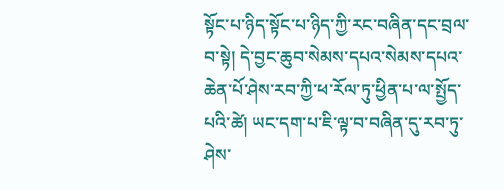སྟོང་པ་ཉིད་སྟོང་པ་ཉིད་ཀྱི་རང་བཞིན་དང་བྲལ་བ་སྟེ། དེ་བྱང་ཆུབ་སེམས་དཔའ་སེམས་དཔའ་ཆེན་པོ་ཤེས་རབ་ཀྱི་ཕ་རོལ་ཏུ་ཕྱིན་པ་ལ་སྤྱོད་པའི་ཚེ། ཡང་དག་པ་ཇི་ལྟ་བ་བཞིན་དུ་རབ་ཏུ་ཤེས་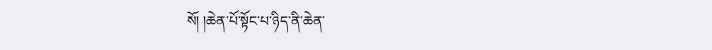སོ། །ཆེན་པོ་སྟོང་པ་ཉིད་ནི་ཆེན་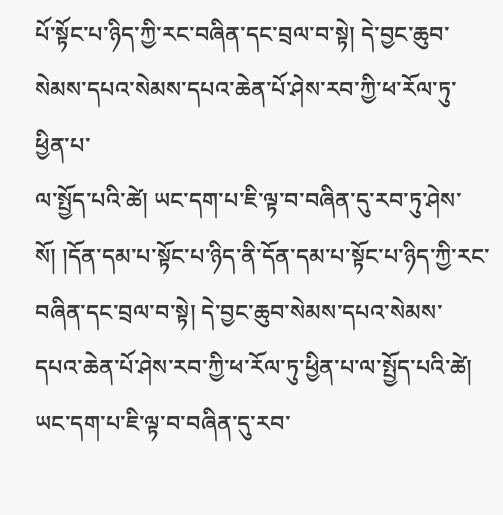པོ་སྟོང་པ་ཉིད་ཀྱི་རང་བཞིན་དང་བྲལ་བ་སྟེ། དེ་བྱང་ཆུབ་སེམས་དཔའ་སེམས་དཔའ་ཆེན་པོ་ཤེས་རབ་ཀྱི་ཕ་རོལ་ཏུ་ཕྱིན་པ་
ལ་སྤྱོད་པའི་ཚེ། ཡང་དག་པ་ཇི་ལྟ་བ་བཞིན་དུ་རབ་ཏུ་ཤེས་སོ། །དོན་དམ་པ་སྟོང་པ་ཉིད་ནི་དོན་དམ་པ་སྟོང་པ་ཉིད་ཀྱི་རང་བཞིན་དང་བྲལ་བ་སྟེ། དེ་བྱང་ཆུབ་སེམས་དཔའ་སེམས་དཔའ་ཆེན་པོ་ཤེས་རབ་ཀྱི་ཕ་རོལ་ཏུ་ཕྱིན་པ་ལ་སྤྱོད་པའི་ཚེ། ཡང་དག་པ་ཇི་ལྟ་བ་བཞིན་དུ་རབ་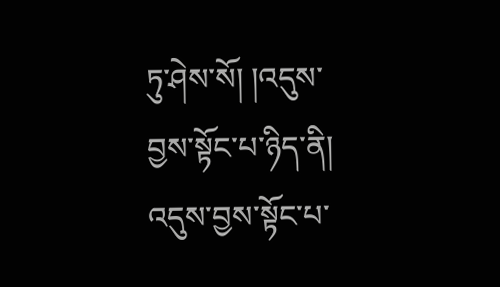ཏུ་ཤེས་སོ། །འདུས་བྱས་སྟོང་པ་ཉིད་ནི། འདུས་བྱས་སྟོང་པ་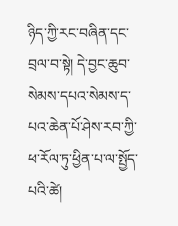ཉིད་ཀྱི་རང་བཞིན་དང་བྲལ་བ་སྟེ། དེ་བྱང་ཆུབ་སེམས་དཔའ་སེམས་ད་པའ་ཆེན་པོ་ཤེས་རབ་ཀྱི་ཕ་རོལ་ཏུ་ཕྱིན་པ་ལ་སྤྱོད་པའི་ཚེ།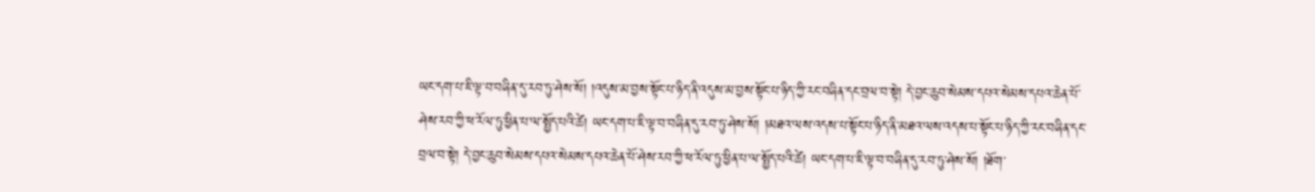ཡང་དག་པ་ཇི་ལྟ་བ་བཞིན་དུ་རབ་ཏུ་ཤེས་སོ། །འདུས་མ་བྱས་སྟོང་པ་ཉིད་ནི་འདུས་མ་བྱས་སྟོང་པ་ཉིད་ཀྱི་རང་བཞིན་དང་བྲལ་བ་སྟེ། དེ་བྱང་ཆུབ་སེམས་དཔའ་སེམས་དཔའ་ཆེན་པོ་ཤེས་རབ་ཀྱི་ཕ་རོལ་ཏུ་ཕྱིན་པ་ལ་སྤྱོད་པའི་ཚེ། ཡང་དག་པ་ཇི་ལྟ་བ་བཞིན་དུ་རབ་ཏུ་ཤེས་སོ། །མཐའ་ལས་འདས་པ་སྟོང་པ་ཉིད་ནི་མཐའ་ལས་འདས་པ་སྟོང་པ་ཉིད་ཀྱི་རང་བཞིན་དང་བྲལ་བ་སྟེ། དེ་བྱང་ཆུབ་སེམས་དཔའ་སེམས་དཔའ་ཆེན་པོ་ཤེས་རབ་ཀྱི་ཕ་རོལ་ཏུ་ཕྱིན་པ་ལ་སྤྱོད་པའི་ཚེ། ཡང་དག་པ་ཇི་ལྟ་བ་བཞིན་དུ་རབ་ཏུ་ཤེས་སོ། །ཐོག་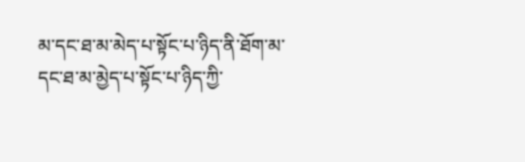མ་དང་ཐ་མ་མེད་པ་སྟོང་པ་ཉིད་ནི་ཐོག་མ་དང་ཐ་མ་མྱེད་པ་སྟོང་པ་ཉིད་ཀྱི་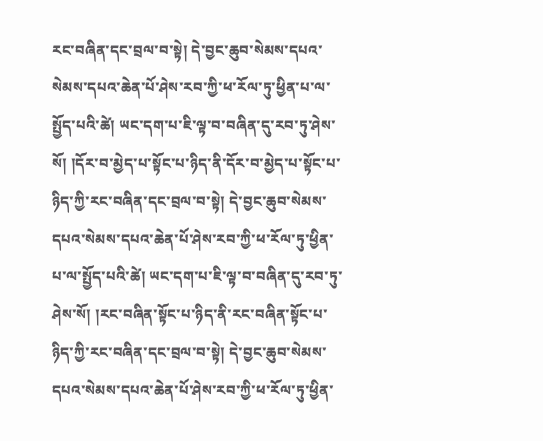རང་བཞིན་དང་བྲལ་བ་སྟེ། དེ་བྱང་ཆུབ་སེམས་དཔའ་སེམས་དཔའ་ཆེན་པོ་ཤེས་རབ་ཀྱི་ཕ་རོལ་ཏུ་ཕྱིན་པ་ལ་སྤྱོད་པའི་ཚེ། ཡང་དག་པ་ཇི་ལྟ་བ་བཞིན་དུ་རབ་ཏུ་ཤེས་སོ། །དོར་བ་མྱེད་པ་སྟོང་པ་ཉིད་ནི་དོར་བ་མྱེད་པ་སྟོང་པ་ཉིད་ཀྱི་རང་བཞིན་དང་བྲལ་བ་སྟེ། དེ་བྱང་ཆུབ་སེམས་དཔའ་སེམས་དཔའ་ཆེན་པོ་ཤེས་རབ་ཀྱི་ཕ་རོལ་ཏུ་ཕྱིན་པ་ལ་སྤྱོད་པའི་ཚེ། ཡང་དག་པ་ཇི་ལྟ་བ་བཞིན་དུ་རབ་ཏུ་ཤེས་སོ། །རང་བཞིན་སྟོང་པ་ཉིད་ནི་རང་བཞིན་སྟོང་པ་ཉིད་ཀྱི་རང་བཞིན་དང་བྲལ་བ་སྟེ། དེ་བྱང་ཆུབ་སེམས་དཔའ་སེམས་དཔའ་ཆེན་པོ་ཤེས་རབ་ཀྱི་ཕ་རོལ་ཏུ་ཕྱིན་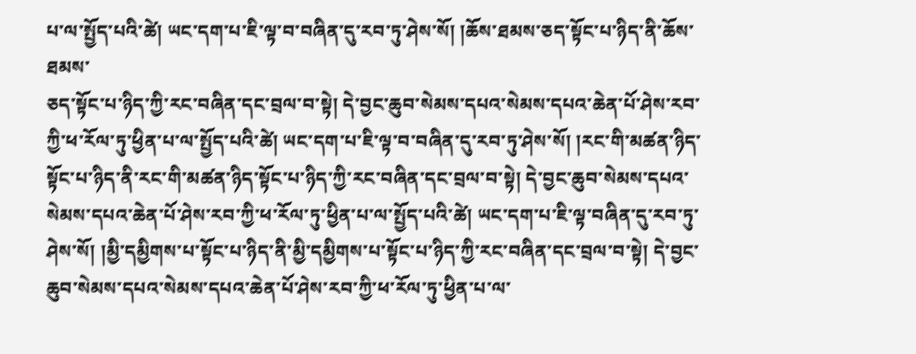པ་ལ་སྤྱོད་པའི་ཚེ། ཡང་དག་པ་ཇི་ལྟ་བ་བཞིན་དུ་རབ་ཏུ་ཤེས་སོ། །ཆོས་ཐམས་ཅད་སྟོང་པ་ཉིད་ནི་ཆོས་ཐམས་
ཅད་སྟོང་པ་ཉིད་ཀྱི་རང་བཞིན་དང་བྲལ་བ་སྟེ། དེ་བྱང་ཆུབ་སེམས་དཔའ་སེམས་དཔའ་ཆེན་པོ་ཤེས་རབ་ཀྱི་ཕ་རོལ་ཏུ་ཕྱིན་པ་ལ་སྤྱོད་པའི་ཚེ། ཡང་དག་པ་ཇི་ལྟ་བ་བཞིན་དུ་རབ་ཏུ་ཤེས་སོ། །རང་གི་མཚན་ཉིད་སྟོང་པ་ཉིད་ནི་རང་གི་མཚན་ཉིད་སྟོང་པ་ཉིད་ཀྱི་རང་བཞིན་དང་བྲལ་བ་སྟེ། དེ་བྱང་ཆུབ་སེམས་དཔའ་སེམས་དཔའ་ཆེན་པོ་ཤེས་རབ་ཀྱི་ཕ་རོལ་ཏུ་ཕྱིན་པ་ལ་སྤྱོད་པའི་ཚེ། ཡང་དག་པ་ཇི་ལྟ་བཞིན་དུ་རབ་ཏུ་ཤེས་སོ། །མྱི་དམྱིགས་པ་སྟོང་པ་ཉིད་ནི་མྱི་དམྱིགས་པ་སྟོང་པ་ཉིད་ཀྱི་རང་བཞིན་དང་བྲལ་བ་སྟེ། དེ་བྱང་ཆུབ་སེམས་དཔའ་སེམས་དཔའ་ཆེན་པོ་ཤེས་རབ་ཀྱི་ཕ་རོལ་ཏུ་ཕྱིན་པ་ལ་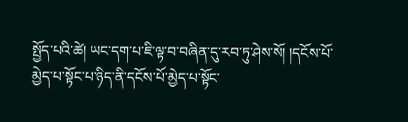སྤྱོད་པའི་ཚེ། ཡང་དག་པ་ཇི་ལྟ་བ་བཞིན་དུ་རབ་ཏུ་ཤེས་སོ། །དངོས་པོ་མྱེད་པ་སྟོང་པ་ཉིད་ནི་དངོས་པོ་མྱེད་པ་སྟོང་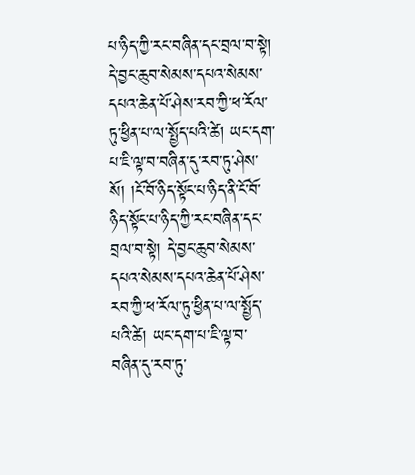པ་ཉིད་ཀྱི་རང་བཞིན་དང་བྲལ་བ་སྟེ། དེ་བྱང་ཆུབ་སེམས་དཔའ་སེམས་དཔའ་ཆེན་པོ་ཤེས་རབ་ཀྱི་ཕ་རོལ་ཏུ་ཕྱིན་པ་ལ་སྤྱོད་པའི་ཚེ། ཡང་དག་པ་ཇི་ལྟ་བ་བཞིན་དུ་རབ་ཏུ་ཤེས་སོ། །ངོ་བོ་ཉིད་སྟོང་པ་ཉིད་ནི་ངོ་བོ་ཉིད་སྟོང་པ་ཉིད་ཀྱི་རང་བཞིན་དང་བྲལ་བ་སྟེ། དེ་བྱང་ཆུབ་སེམས་དཔའ་སེམས་དཔའ་ཆེན་པོ་ཤེས་རབ་ཀྱི་ཕ་རོལ་ཏུ་ཕྱིན་པ་ལ་སྤྱོད་པའི་ཚེ། ཡང་དག་པ་ཇི་ལྟ་བ་བཞིན་དུ་རབ་ཏུ་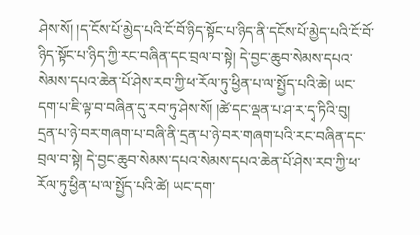ཤེས་སོ། །ད་ངོས་པོ་མྱེད་པའི་ངོ་བོ་ཉིད་སྟོང་པ་ཉིད་ནི་དངོས་པོ་མྱེད་པའི་ངོ་བོ་ཉིད་སྟོང་པ་ཉིད་ཀྱི་རང་བཞིན་དང་བྲལ་བ་སྟེ། དེ་བྱང་ཆུབ་སེམས་དཔའ་སེམས་དཔའ་ཆེན་པོ་ཤེས་རབ་ཀྱི་ཕ་རོལ་ཏུ་ཕྱིན་པ་ལ་སྤྱོད་པའི་ཆེ། ཡང་དག་པ་ཇི་ལྟ་བ་བཞིན་དུ་རབ་ཏུ་ཤེས་སོ། །ཚེ་དང་ལྡན་པ་ཤ་ར་དྭ་ཏིའི་བུ། དྲན་པ་ཉེ་བར་གཞག་པ་བཞི་ནི་དྲན་པ་ཉེ་བར་གཞག་པའི་རང་བཞིན་དང་བྲལ་བ་སྟེ། དེ་བྱང་ཆུབ་སེམས་དཔའ་སེམས་དཔའ་ཆེན་པོ་ཤེས་རབ་ཀྱི་ཕ་རོལ་ཏུ་ཕྱིན་པ་ལ་སྤྱོད་པའི་ཚེ། ཡང་དག་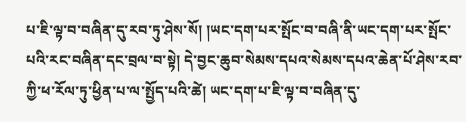པ་ཇི་ལྟ་བ་བཞིན་དུ་རབ་ཏུ་ཤེས་སོ། །ཡང་དག་པར་སྤོང་བ་བཞི་ནི་ཡང་དག་པར་སྤོང་པའི་རང་བཞིན་དང་བྲལ་བ་སྟེ། དེ་བྱང་ཆུབ་སེམས་དཔའ་སེམས་དཔའ་ཆེན་པོ་ཤེས་རབ་ཀྱི་ཕ་རོལ་ཏུ་ཕྱིན་པ་ལ་སྤྱོད་པའི་ཚེ། ཡང་དག་པ་ཇི་ལྟ་བ་བཞིན་དུ་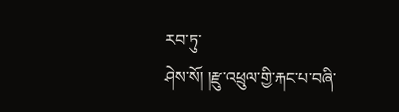རབ་ཏུ་
ཤེས་སོ། །རྫུ་འཕྲུལ་གྱི་རྐང་པ་བཞི་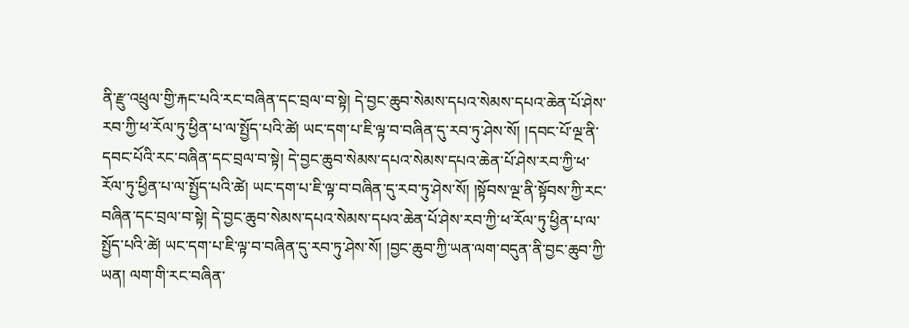ནི་རྫུ་འཕྲུལ་གྱི་རྐང་པའི་རང་བཞིན་དང་བྲལ་བ་སྟེ། དེ་བྱང་ཆུབ་སེམས་དཔའ་སེམས་དཔའ་ཆེན་པོ་ཤེས་རབ་ཀྱི་ཕ་རོལ་ཏུ་ཕྱིན་པ་ལ་སྤྱོད་པའི་ཚེ། ཡང་དག་པ་ཇི་ལྟ་བ་བཞིན་དུ་རབ་ཏུ་ཤེས་སོ། །དབང་པོ་ལྔ་ནི་དབང་པོའི་རང་བཞིན་དང་བྲལ་བ་སྟེ། དེ་བྱང་ཆུབ་སེམས་དཔའ་སེམས་དཔའ་ཆེན་པོ་ཤེས་རབ་ཀྱི་ཕ་རོལ་ཏུ་ཕྱིན་པ་ལ་སྤྱོད་པའི་ཚེ། ཡང་དག་པ་ཇི་ལྟ་བ་བཞིན་དུ་རབ་ཏུ་ཤེས་སོ། །སྟོབས་ལྔ་ནི་སྟོབས་ཀྱི་རང་བཞིན་དང་བྲལ་བ་སྟེ། དེ་བྱང་ཆུབ་སེམས་དཔའ་སེམས་དཔའ་ཆེན་པོ་ཤེས་རབ་ཀྱི་ཕ་རོལ་ཏུ་ཕྱིན་པ་ལ་སྤྱོད་པའི་ཚེ། ཡང་དག་པ་ཇི་ལྟ་བ་བཞིན་དུ་རབ་ཏུ་ཤེས་སོ། །བྱང་ཆུབ་ཀྱི་ཡན་ལག་བདུན་ནི་བྱང་ཆུབ་ཀྱི་ཡན། ལག་གི་རང་བཞིན་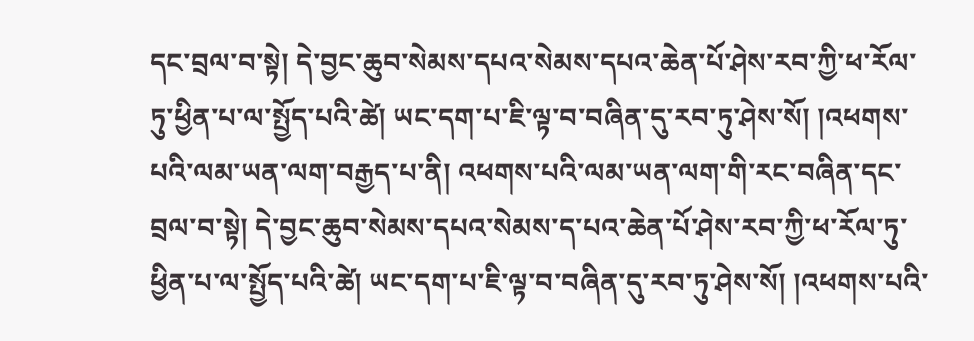དང་བྲལ་བ་སྟེ། དེ་བྱང་ཆུབ་སེམས་དཔའ་སེམས་དཔའ་ཆེན་པོ་ཤེས་རབ་ཀྱི་ཕ་རོལ་ཏུ་ཕྱིན་པ་ལ་སྤྱོད་པའི་ཚེ། ཡང་དག་པ་ཇི་ལྟ་བ་བཞིན་དུ་རབ་ཏུ་ཤེས་སོ། །འཕགས་པའི་ལམ་ཡན་ལག་བརྒྱད་པ་ནི། འཕགས་པའི་ལམ་ཡན་ལག་གི་རང་བཞིན་དང་བྲལ་བ་སྟེ། དེ་བྱང་ཆུབ་སེམས་དཔའ་སེམས་ད་པའ་ཆེན་པོ་ཤེས་རབ་ཀྱི་ཕ་རོལ་ཏུ་ཕྱིན་པ་ལ་སྤྱོད་པའི་ཚེ། ཡང་དག་པ་ཇི་ལྟ་བ་བཞིན་དུ་རབ་ཏུ་ཤེས་སོ། །འཕགས་པའི་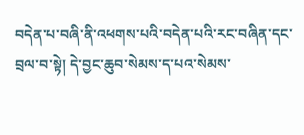བདེན་པ་བཞི་ནི་འཕགས་པའི་བདེན་པའི་རང་བཞིན་དང་བྲལ་བ་སྟེ། དེ་བྱང་ཆུབ་སེམས་ད་པའ་སེམས་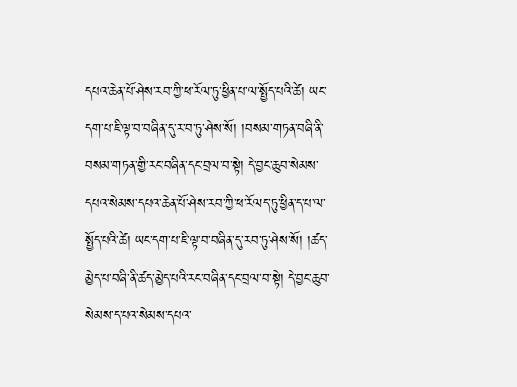དཔའ་ཆེན་པོ་ཤེས་རབ་ཀྱི་ཕ་རོལ་ཏུ་ཕྱིན་པ་ལ་སྤྱོད་པའི་ཚེ། ཡང་དག་པ་ཇི་ལྟ་བ་བཞིན་དུ་ར་བ་ཏུ་ཤེས་སོ། །བསམ་གཏན་བཞི་ནི་བསམ་གཏན་གྱི་རང་བཞིན་དང་བྲལ་བ་སྟེ། དེ་བྱང་ཆུབ་སེམས་དཔའ་སེམས་དཔའ་ཆེན་པོ་ཤེས་རབ་ཀྱི་ཕ་རོལད་ཏུ་ཕྱིན་ད་པ་ལ་སྤྱོད་པའི་ཚེ། ཡང་དག་པ་ཇི་ལྟ་བ་བཞིན་དུ་རབ་ཏུ་ཤེས་སོ། །ཚད་མྱེད་པ་བཞི་ནི་ཚད་མྱེད་པའི་རང་བཞིན་དང་བྲལ་བ་སྟེ། དེ་བྱང་ཆུབ་སེམས་ད་པའ་སེམས་དཔའ་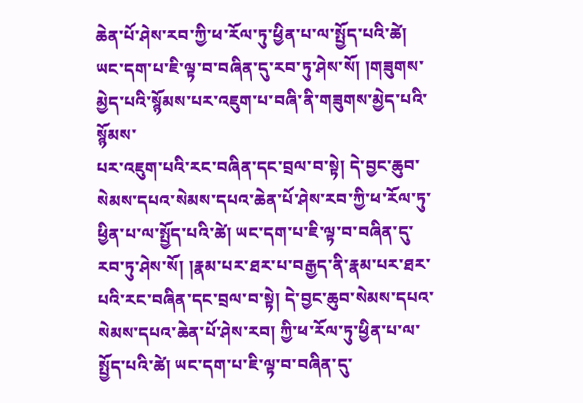ཆེན་པོ་ཤེས་རབ་ཀྱི་ཕ་རོལ་ཏུ་ཕྱིན་པ་ལ་སྤྱོད་པའི་ཚེ། ཡང་དག་པ་ཇི་ལྟ་བ་བཞིན་དུ་རབ་ཏུ་ཤེས་སོ། །གཟུགས་མྱེད་པའི་སྙོམས་པར་འཇུག་པ་བཞི་ནི་གཟུགས་མྱེད་པའི་སྙོམས་
པར་འཇུག་པའི་རང་བཞིན་དང་བྲལ་བ་སྟེ། དེ་བྱང་ཆུབ་སེམས་དཔའ་སེམས་དཔའ་ཆེན་པོ་ཤེས་རབ་ཀྱི་ཕ་རོལ་ཏུ་ཕྱིན་པ་ལ་སྤྱོད་པའི་ཚེ། ཡང་དག་པ་ཇི་ལྟ་བ་བཞིན་དུ་རབ་ཏུ་ཤེས་སོ། །རྣམ་པར་ཐར་པ་བརྒྱད་ནི་རྣམ་པར་ཐར་པའི་རང་བཞིན་དང་བྲལ་བ་སྟེ། དེ་བྱང་ཆུབ་སེམས་དཔའ་སེམས་དཔའ་ཆེན་པོ་ཤེས་རབ། ཀྱི་ཕ་རོལ་ཏུ་ཕྱིན་པ་ལ་སྤྱོད་པའི་ཚེ། ཡང་དག་པ་ཇི་ལྟ་བ་བཞིན་དུ་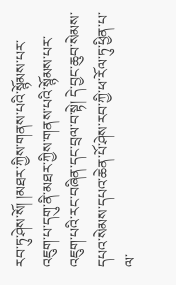རབ་ཏུ་ཤེས་སོ། །མཐར་ཀྱིས་གནས་པའི་སྙོམས་པར་འཇུག་པ་དགུ་ནི་མཐར་ཀྱིས་གནས་པའི་སྙོམས་པར་འཇུག་པའི་རང་བཞིན་དང་བྲལ་བ་སྟེ། དེ་བྱང་ཆུབ་སེམས་དཔའ་སེམས་དཔའ་ཆེན་པོ་ཤེས་རབ་ཀྱི་ཕ་རོལ་ཏུ་ཕྱིན་པ་ལ་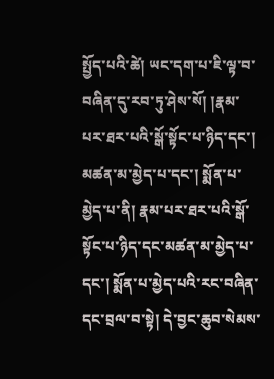སྤྱོད་པའི་ཚེ། ཡང་དག་པ་ཇི་ལྟ་བ་བཞིན་དུ་རབ་ཏུ་ཤེས་སོ། །རྣམ་པར་ཐར་པའི་སྒོ་སྟོང་པ་ཉིད་དང་། མཚན་མ་མྱེད་པ་དང་། སྨོན་པ་མྱེད་པ་ནི། རྣམ་པར་ཐར་པའི་སྒོ་སྟོང་པ་ཉིད་དང་མཚན་མ་མྱེད་པ་དང་། སྨོན་པ་མྱེད་པའི་རང་བཞིན་དང་བྲལ་བ་སྟེ། དེ་བྱང་ཆུབ་སེམས་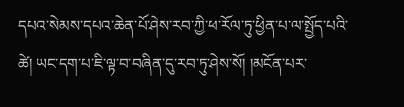དཔའ་སེམས་དཔའ་ཆེན་པོ་ཤེས་རབ་ཀྱི་ཕ་རོལ་ཏུ་ཕྱིན་པ་ལ་སྤྱོད་པའི་ཚེ། ཡང་དག་པ་ཇི་ལྟ་བ་བཞིན་དུ་རབ་ཏུ་ཤེས་སོ། །མངོན་པར་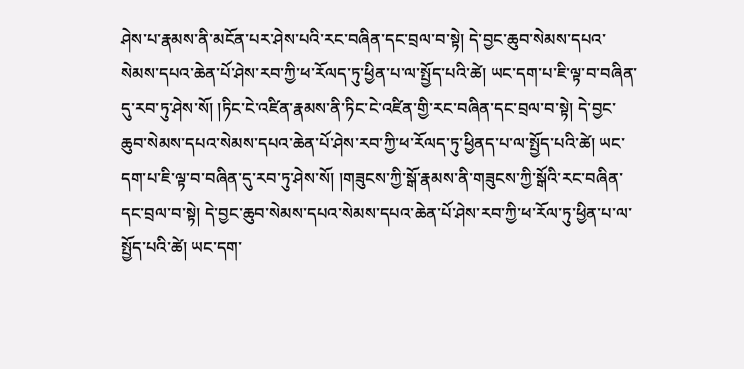ཤེས་པ་རྣམས་ནི་མངོན་པར་ཤེས་པའི་རང་བཞིན་དང་བྲལ་བ་སྟེ། དེ་བྱང་ཆུབ་སེམས་དཔའ་སེམས་དཔའ་ཆེན་པོ་ཤེས་རབ་ཀྱི་ཕ་རོལད་ཏུ་ཕྱིན་པ་ལ་སྤྱོད་པའི་ཚེ། ཡང་དག་པ་ཇི་ལྟ་བ་བཞིན་དུ་རབ་ཏུ་ཤེས་སོ། །ཏིང་ངེ་འཛིན་རྣམས་ནི་ཏིང་ངེ་འཛིན་གྱི་རང་བཞིན་དང་བྲལ་བ་སྟེ། དེ་བྱང་ཆུབ་སེམས་དཔའ་སེམས་དཔའ་ཆེན་པོ་ཤེས་རབ་ཀྱི་ཕ་རོལད་ཏུ་ཕྱིནད་པ་ལ་སྤྱོད་པའི་ཚེ། ཡང་དག་པ་ཇི་ལྟ་བ་བཞིན་དུ་རབ་ཏུ་ཤེས་སོ། །གཟུངས་ཀྱི་སྒོ་རྣམས་ནི་གཟུངས་ཀྱི་སྒོའི་རང་བཞིན་དང་བྲལ་བ་སྟེ། དེ་བྱང་ཆུབ་སེམས་དཔའ་སེམས་དཔའ་ཆེན་པོ་ཤེས་རབ་ཀྱི་ཕ་རོལ་ཏུ་ཕྱིན་པ་ལ་སྤྱོད་པའི་ཚེ། ཡང་དག་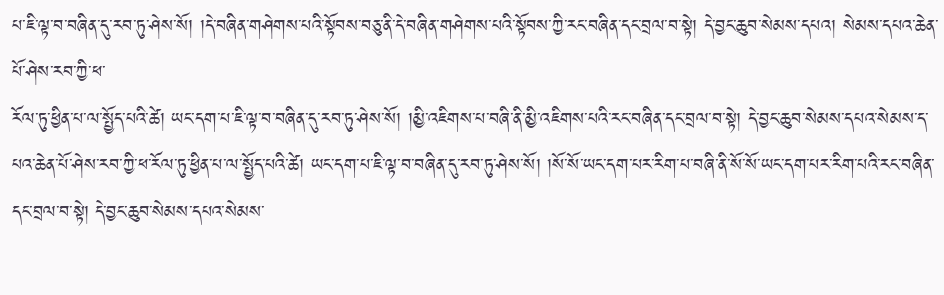པ་ཇི་ལྟ་བ་བཞིན་དུ་རབ་ཏུ་ཤེས་སོ། །དེ་བཞིན་གཤེགས་པའི་སྟོབས་བཅུ་ནི་དེ་བཞིན་གཤེགས་པའི་སྟོབས་ཀྱི་རང་བཞིན་དང་བྲལ་བ་སྟེ། དེ་བྱང་ཆུབ་སེམས་དཔའ། སེམས་དཔའ་ཆེན་པོ་ཤེས་རབ་ཀྱི་ཕ་
རོལ་ཏུ་ཕྱིན་པ་ལ་སྤྱོད་པའི་ཚེ། ཡང་དག་པ་ཇི་ལྟ་བ་བཞིན་དུ་རབ་ཏུ་ཤེས་སོ། །མྱི་འཇིགས་པ་བཞི་ནི་མྱི་འཇིགས་པའི་རང་བཞིན་དང་བྲལ་བ་སྟེ། དེ་བྱང་ཆུབ་སེམས་དཔའ་སེམས་ད་པའ་ཆེན་པོ་ཤེས་རབ་ཀྱི་ཕ་རོལ་ཏུ་ཕྱིན་པ་ལ་སྤྱོད་པའི་ཚེ། ཡང་དག་པ་ཇི་ལྟ་བ་བཞིན་དུ་རབ་ཏུ་ཤེས་སོ། །སོ་སོ་ཡང་དག་པར་རིག་པ་བཞི་ནི་སོ་སོ་ཡང་དག་པར་རིག་པའི་རང་བཞིན་དང་བྲལ་བ་སྟེ། དེ་བྱང་ཆུབ་སེམས་དཔའ་སེམས་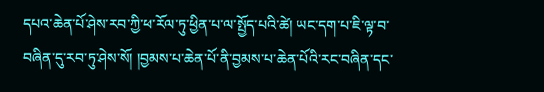དཔའ་ཆེན་པོ་ཤེས་རབ་ཀྱི་ཕ་རོལ་ཏུ་ཕྱིན་པ་ལ་སྤྱོད་པའི་ཚེ། ཡང་དག་པ་ཇི་ལྟ་བ་བཞིན་དུ་རབ་ཏུ་ཤེས་སོ། །བྱམས་པ་ཆེན་པོ་ནི་བྱམས་པ་ཆེན་པོའི་རང་བཞིན་དང་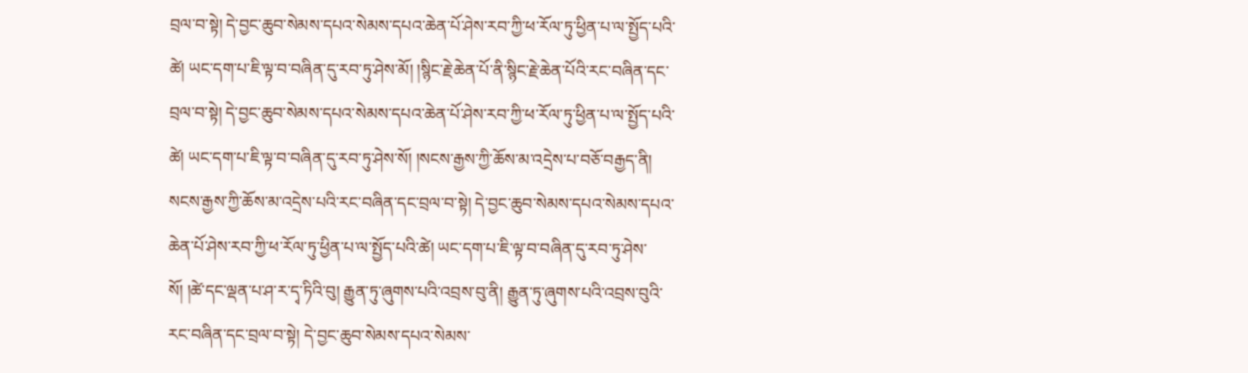བྲལ་བ་སྟེ། དེ་བྱང་ཆུབ་སེམས་དཔའ་སེམས་དཔའ་ཆེན་པོ་ཤེས་རབ་ཀྱི་ཕ་རོལ་ཏུ་ཕྱིན་པ་ལ་སྤྱོད་པའི་ཚེ། ཡང་དག་པ་ཇི་ལྟ་བ་བཞིན་དུ་རབ་ཏུ་ཤེས་མོ། །སྙིང་རྗེ་ཆེན་པོ་ནི་སྙིང་རྗེ་ཆེན་པོའི་རང་བཞིན་དང་བྲལ་བ་སྟེ། དེ་བྱང་ཆུབ་སེམས་དཔའ་སེམས་དཔའ་ཆེན་པོ་ཤེས་རབ་ཀྱི་ཕ་རོལ་ཏུ་ཕྱིན་པ་ལ་སྤྱོད་པའི་ཚེ། ཡང་དག་པ་ཇི་ལྟ་བ་བཞིན་དུ་རབ་ཏུ་ཤེས་སོ། །སངས་རྒྱས་ཀྱི་ཆོས་མ་འདྲེས་པ་བཅོ་བརྒྱད་ནི། སངས་རྒྱས་ཀྱི་ཆོས་མ་འདྲེས་པའི་རང་བཞིན་དང་བྲལ་བ་སྟེ། དེ་བྱང་ཆུབ་སེམས་དཔའ་སེམས་དཔའ་ཆེན་པོ་ཤེས་རབ་ཀྱི་ཕ་རོལ་ཏུ་ཕྱིན་པ་ལ་སྤྱོད་པའི་ཚེ། ཡང་དག་པ་ཇི་ལྟ་བ་བཞིན་དུ་རབ་ཏུ་ཤེས་སོ། །ཚེ་དང་ལྡན་པ་ཤ་ར་དྭ་ཏིའི་བུ། རྒྱུན་ཏུ་ཞུགས་པའི་འབྲས་བུ་ནི། རྒྱུན་ཏུ་ཞུགས་པའི་འབྲས་བུའི་རང་བཞིན་དང་བྲལ་བ་སྟེ། དེ་བྱང་ཆུབ་སེམས་དཔའ་སེམས་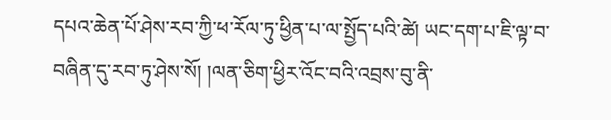དཔའ་ཆེན་པོ་ཤེས་རབ་ཀྱི་ཕ་རོལ་ཏུ་ཕྱིན་པ་ལ་སྤྱོད་པའི་ཚེ། ཡང་དག་པ་ཇི་ལྟ་བ་བཞིན་དུ་རབ་ཏུ་ཤེས་སོ། །ལན་ཅིག་ཕྱིར་འོང་བའི་འབྲས་བུ་ནི་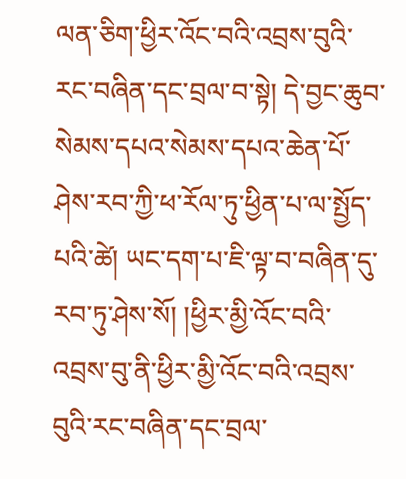ལན་ཅིག་ཕྱིར་འོང་བའི་འབྲས་བུའི་རང་བཞིན་དང་བྲལ་བ་སྟེ། དེ་བྱང་ཆུབ་སེམས་དཔའ་སེམས་དཔའ་ཆེན་པོ་ཤེས་རབ་ཀྱི་ཕ་རོལ་ཏུ་ཕྱིན་པ་ལ་སྤྱོད་པའི་ཚེ། ཡང་དག་པ་ཇི་ལྟ་བ་བཞིན་དུ་རབ་ཏུ་ཤེས་སོ། །ཕྱིར་མྱི་འོང་བའི་འབྲས་བུ་ནི་ཕྱིར་མྱི་འོང་བའི་འབྲས་བུའི་རང་བཞིན་དང་བྲལ་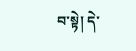བ་སྟེ། དེ་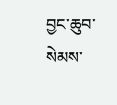བྱང་ཆུབ་སེམས་